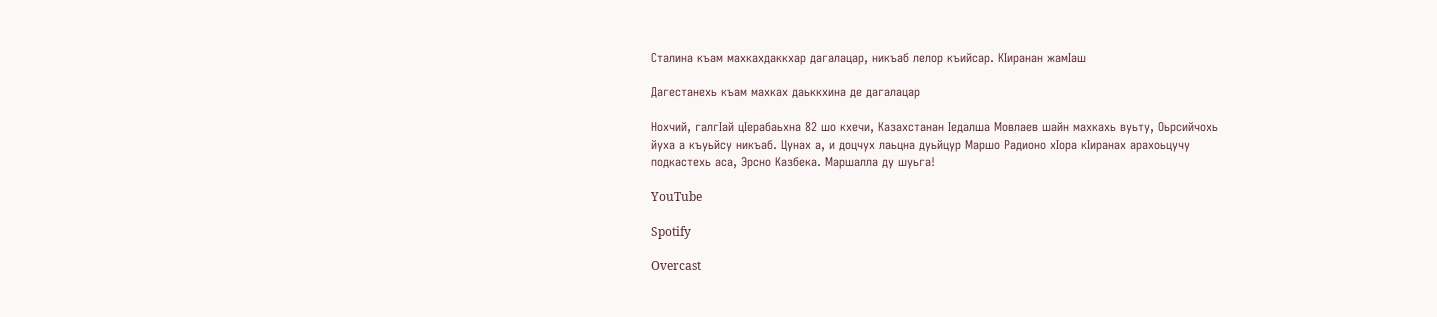Сталина къам махкахдаккхар дагалацар, никъаб лелор къийсар. КIиранан жамIаш

Дагестанехь къам махках даьккхина де дагалацар

Нохчий, галгIай цIерабаьхна 82 шо кхечи, Казахстанан Iедалша Мовлаев шайн махкахь вуьту, Оьрсийчохь йуха а къуьйсу никъаб. Цунах а, и доцчух лаьцна дуьйцур Маршо Радионо хIора кIиранах арахоьцучу подкастехь аса, Эрсно Казбека. Маршалла ду шуьга!

YouTube

Spotify

Overcast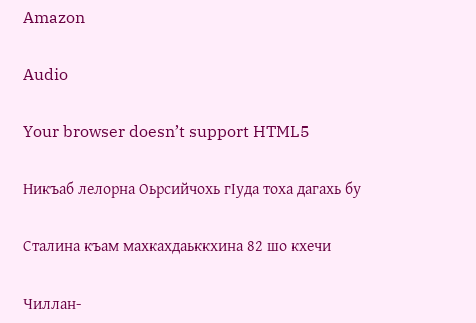Amazon

Audio

Your browser doesn’t support HTML5

Никъаб лелорна Оьрсийчохь гIуда тоха дагахь бу

Сталина къам махкахдаьккхина 82 шо кхечи

Чиллан-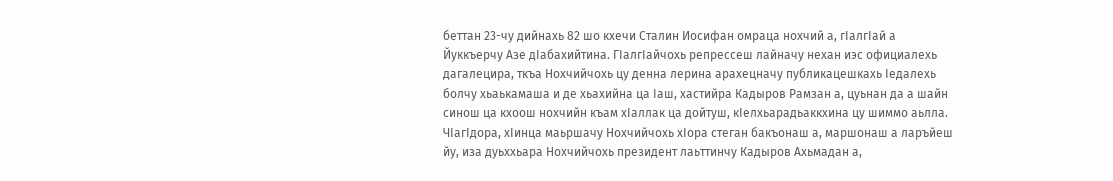беттан 23-чу дийнахь 82 шо кхечи Сталин Иосифан омраца нохчий а, гӀалгӀай а Йуккъерчу Азе дIабахийтина. ГIалгIайчохь репрессеш лайначу нехан иэс официалехь дагалецира, ткъа Нохчийчохь цу денна лерина арахецначу публикацешкахь Iедалехь болчу хьаькамаша и де хьахийна ца Iаш, хастийра Кадыров Рамзан а, цуьнан да а шайн синош ца кхоош нохчийн къам хIаллак ца дойтуш, кIелхьарадьаккхина цу шиммо аьлла. ЧIагIдора, хIинца маьршачу Нохчийчохь хӀора стеган бакъонаш а, маршонаш а ларъйеш йу, иза дуьххьара Нохчийчохь президент лаьттинчу Кадыров Ахьмадан а,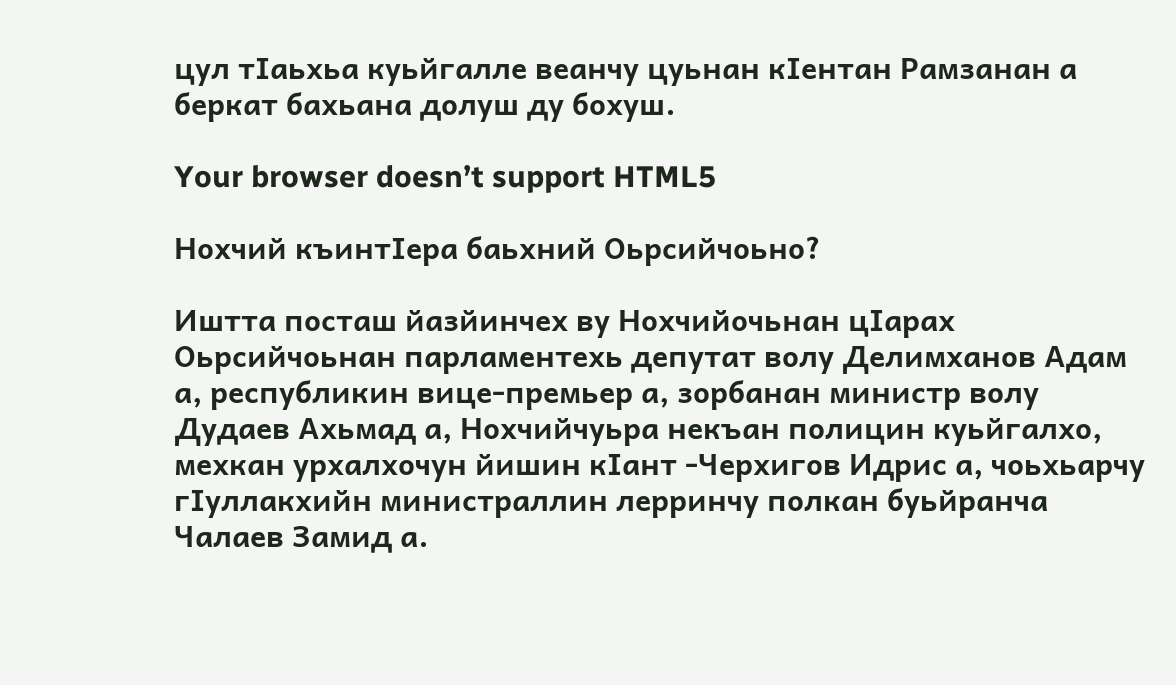цул тIаьхьа куьйгалле веанчу цуьнан кӀентан Рамзанан а беркат бахьана долуш ду бохуш.

Your browser doesn’t support HTML5

Нохчий къинтIера баьхний Оьрсийчоьно?

Иштта посташ йазйинчех ву Нохчийочьнан цIарах Оьрсийчоьнан парламентехь депутат волу Делимханов Адам а, республикин вице-премьер а, зорбанан министр волу Дудаев Ахьмад а, Нохчийчуьра некъан полицин куьйгалхо, мехкан урхалхочун йишин кӀант -Черхигов Идрис а, чоьхьарчу гIуллакхийн министраллин лерринчу полкан буьйранча Чалаев Замид а.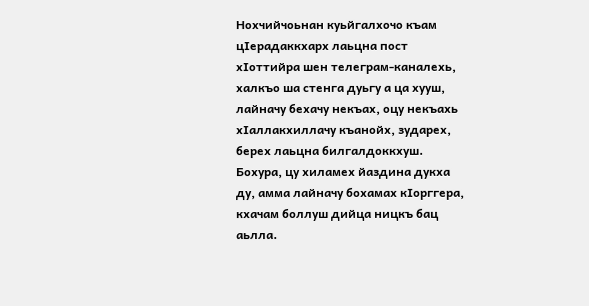Нохчийчоьнан куьйгалхочо къам цIерадаккхарх лаьцна пост хIоттийра шен телеграм-каналехь, халкъо ша стенга дуьгу а ца хууш, лайначу бехачу некъах, оцу некъахь хIаллакхиллачу къанойх, зударех, берех лаьцна билгалдоккхуш. Бохура, цу хиламех йаздина дукха ду, амма лайначу бохамах кIорггера, кхачам боллуш дийца ницкъ бац аьлла.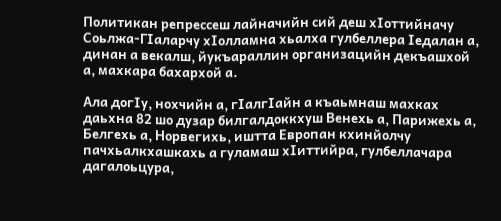Политикан репрессеш лайначийн сий деш хIоттийначу Соьлжа-ГIаларчу хIолламна хьалха гулбеллера Iедалан а, динан а векалш, йукъараллин организацийн декъашхой а, махкара бахархой а.

Ала догIу, нохчийн а, гӀалгӀайн а къаьмнаш махках даьхна 82 шо дузар билгалдоккхуш Венехь а, Парижехь а, Белгехь а, Норвегихь, иштта Европан кхинйолчу пачхьалкхашкахь а гуламаш хIиттийра, гулбеллачара дагалоьцура,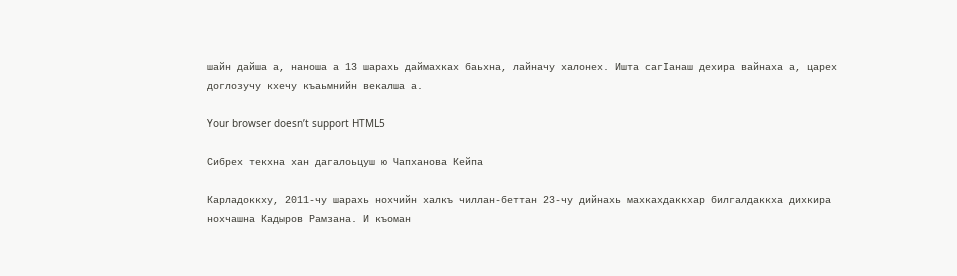шайн дайша а, наноша а 13 шарахь даймахках баьхна, лайначу халонех. Ишта сагIанаш дехира вайнаха а, царех доглозучу кхечу къаьмнийн векалша а.

Your browser doesn’t support HTML5

Сибрех текхна хан дагалоьцуш ю Чапханова Кейпа

Карладоккху, 2011-чу шарахь нохчийн халкъ чиллан-беттан 23-чу дийнахь махкахдаккхар билгалдаккха дихкира нохчашна Кадыров Рамзана. И къоман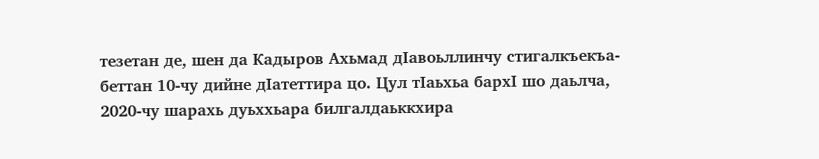тезетан де, шен да Кадыров Ахьмад дIавоьллинчу стигалкъекъа-беттан 10-чу дийне дIатеттира цо. Цул тIаьхьа бархI шо даьлча, 2020-чу шарахь дуьххьара билгалдаьккхира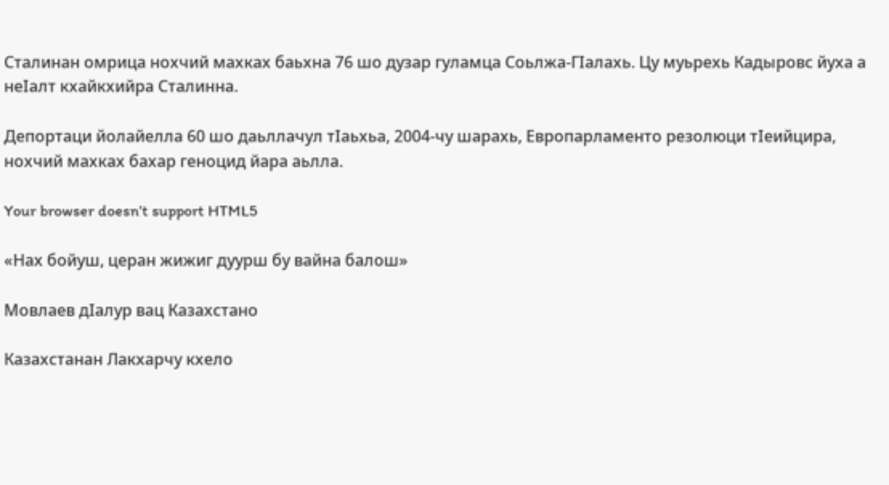Сталинан омрица нохчий махках баьхна 76 шо дузар гуламца Соьлжа-ГIалахь. Цу муьрехь Кадыровс йуха а неIалт кхайкхийра Сталинна.

Депортаци йолайелла 60 шо даьллачул тIаьхьа, 2004-чу шарахь, Европарламенто резолюци тIеийцира, нохчий махках бахар геноцид йара аьлла.

Your browser doesn’t support HTML5

«Нах бойуш, церан жижиг дуурш бу вайна балош»

Мовлаев дIалур вац Казахстано

Казахстанан Лакхарчу кхело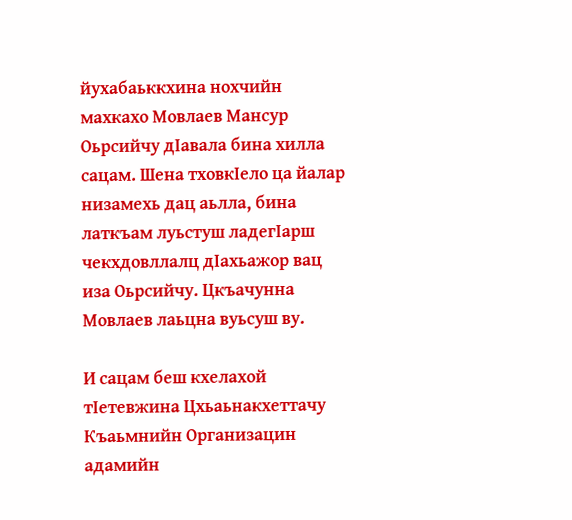йухабаьккхина нохчийн махкахо Мовлаев Мансур Оьрсийчу дӀавала бина хилла сацам. Шена тховкӀело ца йалар низамехь дац аьлла, бина латкъам луьстуш ладегIарш чекхдовллалц дIахьажор вац иза Оьрсийчу. Цкъачунна Мовлаев лаьцна вуьсуш ву.

И сацам беш кхелахой тIетевжина Цхьаьнакхеттачу Къаьмнийн Организацин адамийн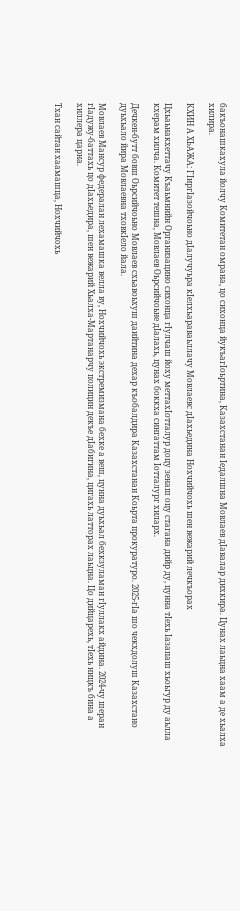бакъонашкахула йолчу Комитетан омрана, цо сихонца йукъагIоьртина, Казахстанан Ӏедалшна Мовлаев дӀавалар дихкира. Цунах лаьцна хаам а де хьалха хилира.

КХИН А ХЬАЖА: ГӀиргӀазойчоьно дIалучуьра кӀелхьараваьллачу Мовлаевс дIахьедина Нохчийчохь шен вежарий лечкъорах

Цхьаьнакхеттачу Къаьмнийн Организацино сихонца гӀулчаш йоху меттахӀотталур доцу зенаш оцу стагана дийр ду, цунна тIехь Iазапаш хьоьгур ду аьлла кхерам хилча. Комитет тешна, Мовлаев Оьрсийчоьне дӀалахь, цунах боккха сингаттам Iотталург хиларх.

Дечкен-бутт бовш Оьрсийчоьно Мовлаев схьавоьхуш даийтина дехар къобалдира Казахстанан Коьрта прокуратуро. 2025-гIа шо чекхдолуш Казахстано дуьхьало йира Мовлаевна тховкIело йала.

Мовлаев Мансур федералан лехамашка велла ву, Нохчийчохь экстремизмана бехке а веш, цунна дуьхьал бехкзуламан гIуллакх айдина. 2024-чу шеран гIадужу-баттахь цо дIахьедира, шен вежарий Хьалха-Мартанарчу полицин декъе дIабигина, цигахь латторах лаьцна. Цо дийцарехь, тIехь ницкъ бина а хиллера царна.

Тхан сайтан хаамашца, Нохчийчохь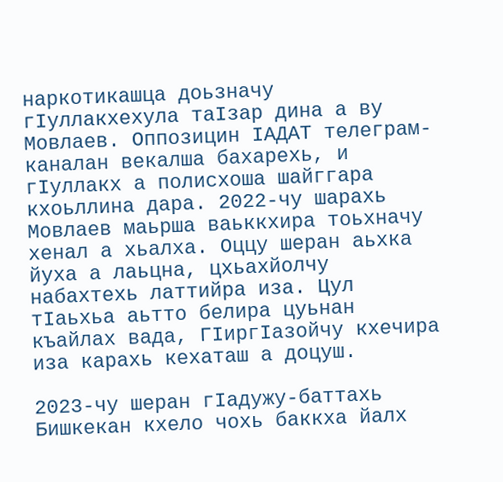наркотикашца доьзначу гIуллакхехула таIзар дина а ву Мовлаев. Оппозицин IАДАТ телеграм-каналан векалша бахарехь, и гIуллакх а полисхоша шайггара кхоьллина дара. 2022-чу шарахь Мовлаев маьрша ваьккхира тоьхначу хенал а хьалха. Оццу шеран аьхка йуха а лаьцна, цхьахйолчу набахтехь латтийра иза. Цул тIаьхьа аьтто белира цуьнан къайлах вада, ГIиргIазойчу кхечира иза карахь кехаташ а доцуш.

2023-чу шеран гIадужу-баттахь Бишкекан кхело чохь баккха йалх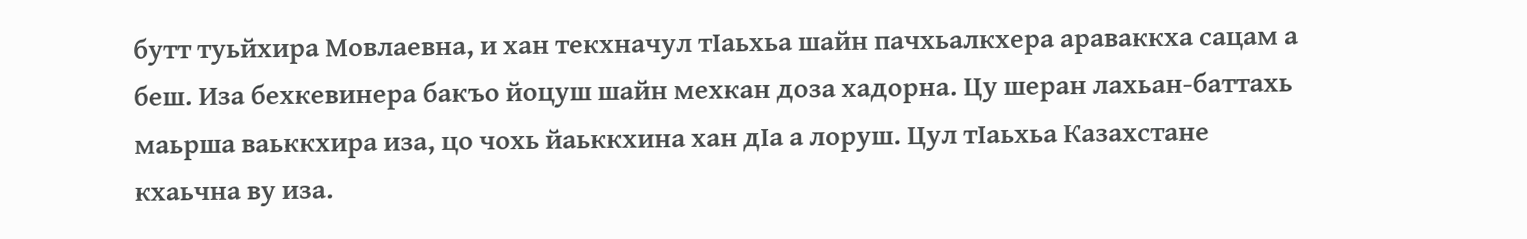бутт туьйхира Мовлаевна, и хан текхначул тIаьхьа шайн пачхьалкхера араваккха сацам а беш. Иза бехкевинера бакъо йоцуш шайн мехкан доза хадорна. Цу шеран лахьан-баттахь маьрша ваьккхира иза, цо чохь йаьккхина хан дIа а лоруш. Цул тIаьхьа Казахстане кхаьчна ву иза.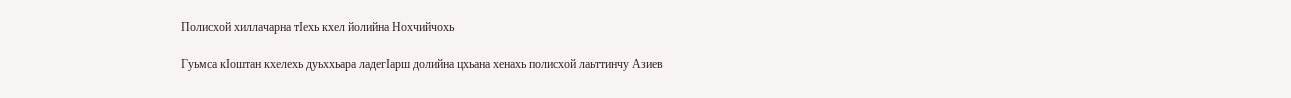Полисхой хиллачарна тIехь кхел йолийна Нохчийчохь

Гуьмса кIоштан кхелехь дуьххьара ладегIарш долийна цхьана хенахь полисхой лаьттинчу Азиев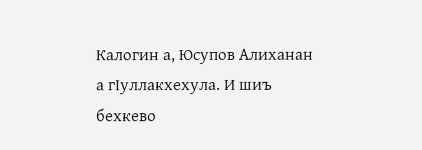Калогин а, Юсупов Алиханан а гIуллакхехула. И шиъ бехкево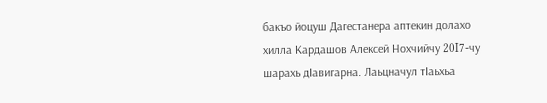бакъо йоцуш Дагестанера аптекин долахо хилла Кардашов Алексей Нохчийчу 20I7-чу шарахь дIавигарна. Лаьцначул тIаьхьа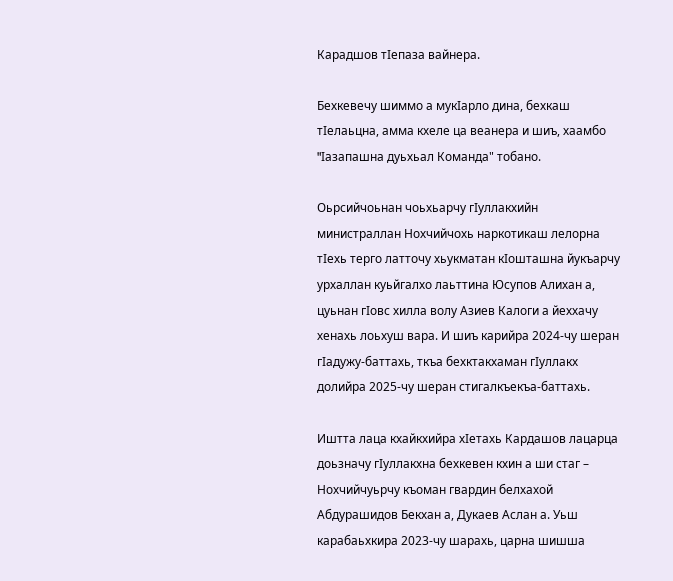Карадшов тIепаза вайнера.

Бехкевечу шиммо а мукIарло дина, бехкаш тIелаьцна, амма кхеле ца веанера и шиъ, хаамбо "Iазапашна дуьхьал Команда" тобано.

Оьрсийчоьнан чоьхьарчу гӀуллакхийн министраллан Нохчийчохь наркотикаш лелорна тӀехь терго латточу хьукматан кӀошташна йукъарчу урхаллан куьйгалхо лаьттина Юсупов Алихан а, цуьнан гIовс хилла волу Азиев Калоги а йеххачу хенахь лоьхуш вара. И шиъ карийра 2024-чу шеран гIадужу-баттахь, ткъа бехктакхаман гӀуллакх долийра 2025-чу шеран стигалкъекъа-баттахь.

Иштта лаца кхайкхийра хIетахь Кардашов лацарца доьзначу гIуллакхна бехкевен кхин а ши стаг – Нохчийчуьрчу къоман гвардин белхахой Абдурашидов Бекхан а, Дукаев Аслан а. Уьш карабаьхкира 2023-чу шарахь, царна шишша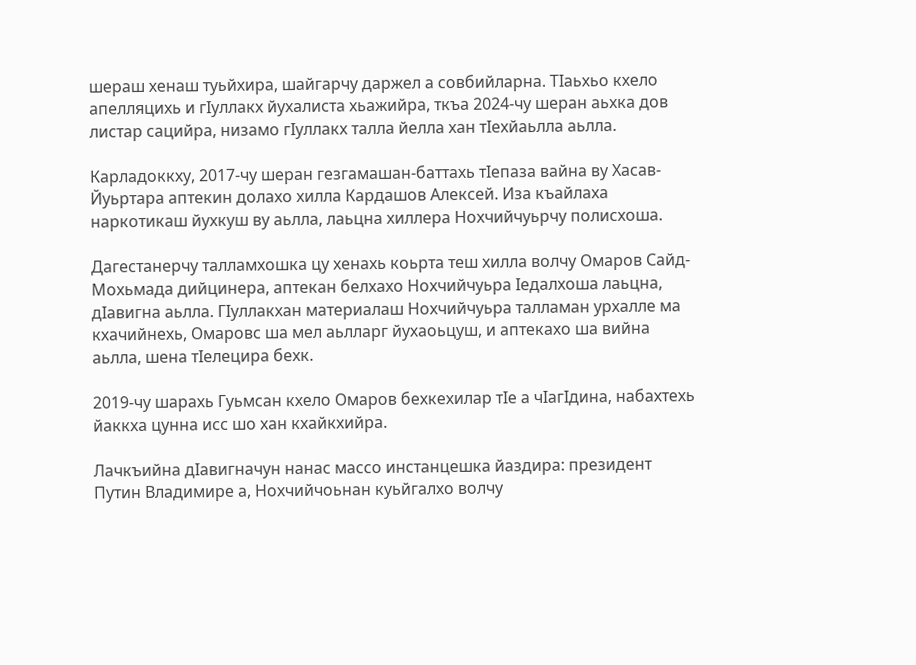шераш хенаш туьйхира, шайгарчу даржел а совбийларна. ТӀаьхьо кхело апелляцихь и гIуллакх йухалиста хьажийра, ткъа 2024-чу шеран аьхка дов листар сацийра, низамо гIуллакх талла йелла хан тIехйаьлла аьлла.

Карладоккху, 2017-чу шеран гезгамашан-баттахь тIепаза вайна ву Хасав-Йуьртара аптекин долахо хилла Кардашов Алексей. Иза къайлаха наркотикаш йухкуш ву аьлла, лаьцна хиллера Нохчийчуьрчу полисхоша.

Дагестанерчу талламхошка цу хенахь коьрта теш хилла волчу Омаров Сайд-Мохьмада дийцинера, аптекан белхахо Нохчийчуьра Iедалхоша лаьцна, дIавигна аьлла. ГIуллакхан материалаш Нохчийчуьра талламан урхалле ма кхачийнехь, Омаровс ша мел аьлларг йухаоьцуш, и аптекахо ша вийна аьлла, шена тIелецира бехк.

2019-чу шарахь Гуьмсан кхело Омаров бехкехилар тIе а чIагIдина, набахтехь йаккха цунна исс шо хан кхайкхийра.

Лачкъийна дIавигначун нанас массо инстанцешка йаздира: президент Путин Владимире а, Нохчийчоьнан куьйгалхо волчу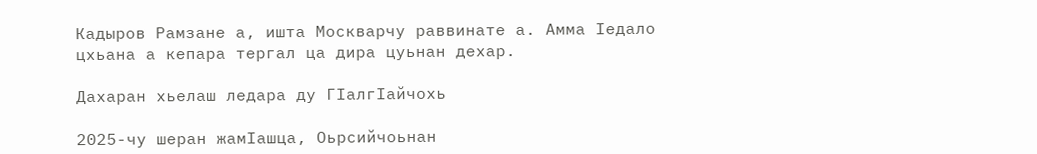Кадыров Рамзане а, ишта Москварчу раввинате а. Амма Iедало цхьана а кепара тергал ца дира цуьнан дехар.

Дахаран хьелаш ледара ду ГӀалгӀайчохь

2025-чу шеран жамӀашца, Оьрсийчоьнан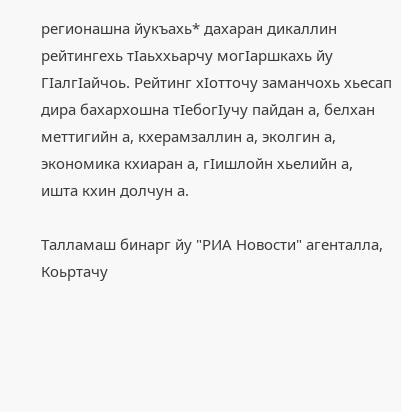регионашна йукъахь* дахаран дикаллин рейтингехь тIаьххьарчу могIаршкахь йу ГӀалгӀайчоь. Рейтинг хIотточу заманчохь хьесап дира бахархошна тIебогIучу пайдан а, белхан меттигийн а, кхерамзаллин а, эколгин а, экономика кхиаран а, гIишлойн хьелийн а, ишта кхин долчун а.

Талламаш бинарг йу "РИА Новости" агенталла, Коьртачу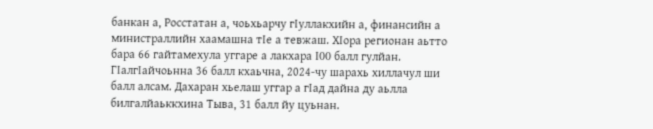банкан а, Росстатан а, чоьхьарчу гӀуллакхийн а, финансийн а министраллийн хаамашна тӀе а тевжаш. ХӀора регионан аьтто бара 66 гайтамехула уггаре а лакхара I00 балл гулйан. ГӀалгӀайчоьнна 36 балл кхаьчна, 2024-чу шарахь хиллачул ши балл алсам. Дахаран хьелаш уггар а гIад дайна ду аьлла билгалйаьккхина Тыва, 31 балл йу цуьнан.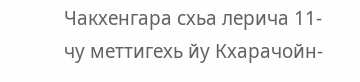Чакхенгара схьа лерича 11-чу меттигехь йу Кхарачойн-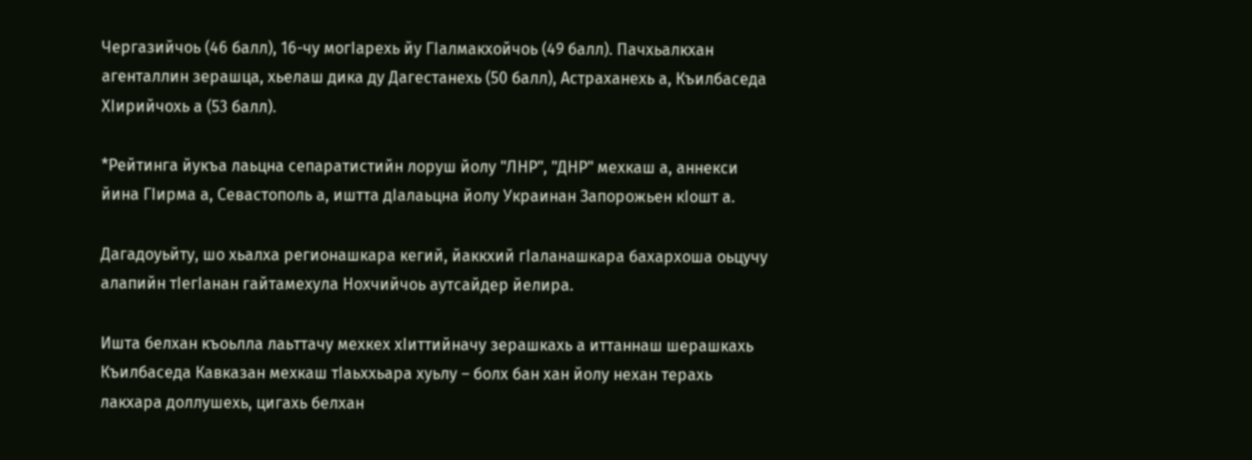Чергазийчоь (46 балл), 16-чу могIарехь йу ГIалмакхойчоь (49 балл). Пачхьалкхан агенталлин зерашца, хьелаш дика ду Дагестанехь (50 балл), Астраханехь а, Къилбаседа ХIирийчохь а (53 балл).

*Рейтинга йукъа лаьцна сепаратистийн лоруш йолу "ЛНР", "ДНР" мехкаш а, аннекси йина ГIирма а, Севастополь а, иштта дIалаьцна йолу Украинан Запорожьен кIошт а.

Дагадоуьйту, шо хьалха регионашкара кегий, йаккхий гIаланашкара бахархоша оьцучу алапийн тIегIанан гайтамехула Нохчийчоь аутсайдер йелира.

Ишта белхан къоьлла лаьттачу мехкех хIиттийначу зерашкахь а иттаннаш шерашкахь Къилбаседа Кавказан мехкаш тIаьххьара хуьлу – болх бан хан йолу нехан терахь лакхара доллушехь, цигахь белхан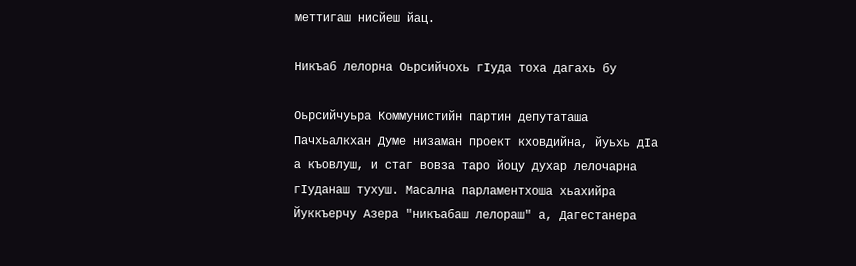меттигаш нисйеш йац.

Никъаб лелорна Оьрсийчохь гIуда тоха дагахь бу

Оьрсийчуьра Коммунистийн партин депутаташа Пачхьалкхан Думе низаман проект кховдийна, йуьхь дIа а къовлуш, и стаг вовза таро йоцу духар лелочарна гIуданаш тухуш. Масална парламентхоша хьахийра Йуккъерчу Азера "никъабаш лелораш" а, Дагестанера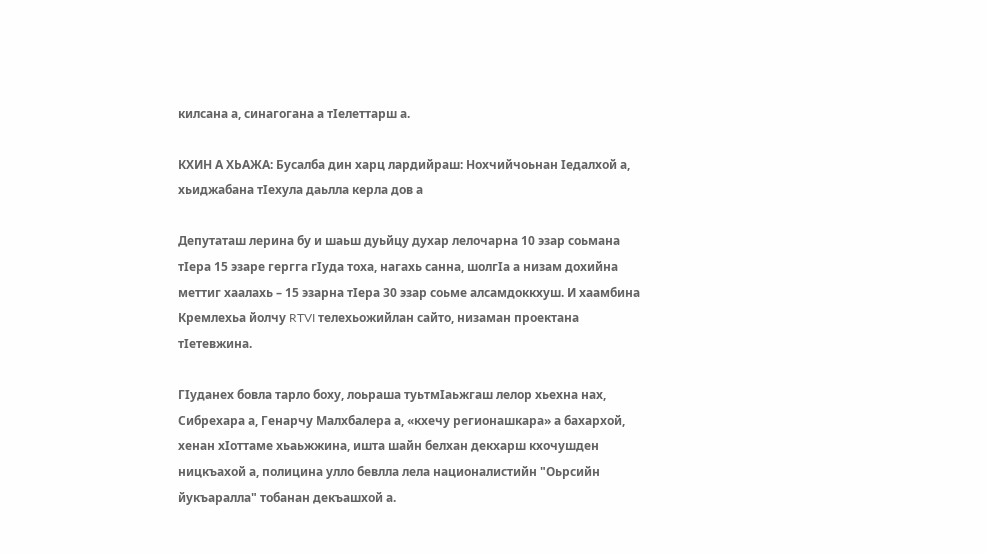килсана а, синагогана а тIелеттарш а.

КХИН А ХЬАЖА: Бусалба дин харц лардийраш: Нохчийчоьнан Iедалхой а, хьиджабана тIехула даьлла керла дов а

Депутаташ лерина бу и шаьш дуьйцу духар лелочарна 10 эзар соьмана тIера 15 эзаре гергга гIуда тоха, нагахь санна, шолгIа а низам дохийна меттиг хаалахь – 15 эзарна тIера 30 эзар соьме алсамдоккхуш. И хаамбина Кремлехьа йолчу RTVI телехьожийлан сайто, низаман проектана тIетевжина.

ГIуданех бовла тарло боху, лоьраша туьтмIаьжгаш лелор хьехна нах, Сибрехара а, Генарчу Малхбалера а, «кхечу регионашкара» а бахархой, хенан хIоттаме хьаьжжина, ишта шайн белхан декхарш кхочушден ницкъахой а, полицина улло бевлла лела националистийн "Оьрсийн йукъаралла" тобанан декъашхой а.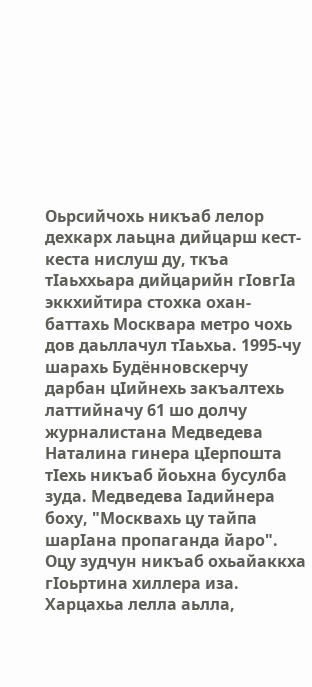Оьрсийчохь никъаб лелор дехкарх лаьцна дийцарш кест-кеста нислуш ду, ткъа тӀаьххьара дийцарийн гIовгIа эккхийтира стохка охан-баттахь Москвара метро чохь дов даьллачул тӀаьхьа. 1995-чу шарахь Будённовскерчу дарбан цӀийнехь закъалтехь латтийначу 61 шо долчу журналистана Медведева Наталина гинера цӀерпошта тӀехь никъаб йоьхна бусулба зуда. Медведева Iадийнера боху, "Москвахь цу тайпа шарӀана пропаганда йаро". Оцу зудчун никъаб охьайаккха гIоьртина хиллера иза. Харцахьа лелла аьлла,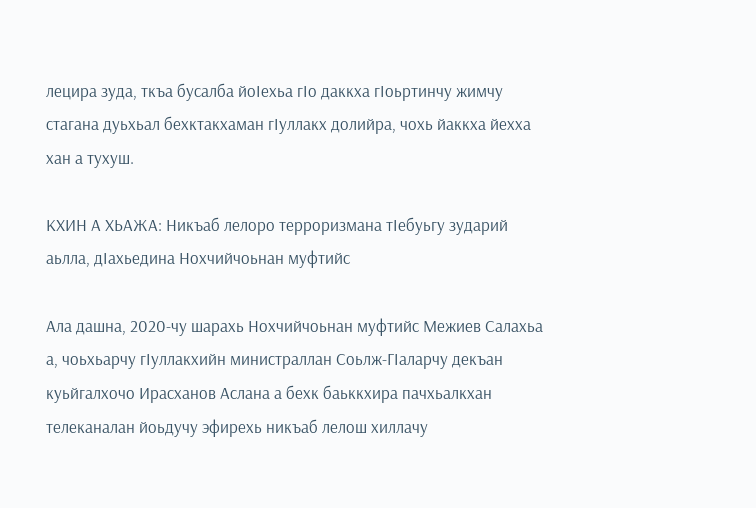лецира зуда, ткъа бусалба йоIехьа гIо даккха гIоьртинчу жимчу стагана дуьхьал бехктакхаман гIуллакх долийра, чохь йаккха йехха хан а тухуш.

КХИН А ХЬАЖА: Никъаб лелоро терроризмана тIебуьгу зударий аьлла, дIахьедина Нохчийчоьнан муфтийс

Ала дашна, 2020-чу шарахь Нохчийчоьнан муфтийс Межиев Салахьа а, чоьхьарчу гӀуллакхийн министраллан Соьлж-ГӀаларчу декъан куьйгалхочо Ирасханов Аслана а бехк баьккхира пачхьалкхан телеканалан йоьдучу эфирехь никъаб лелош хиллачу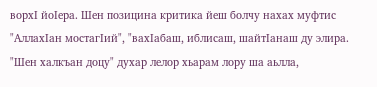ворхӀ йоӀера. Шен позицина критика йеш болчу нахах муфтис "АллахӀан мостагӀий", "вахIабаш, иблисаш, шайтӀанаш ду элира. "Шен халкъан доцу" духар лелор хьарам лору ша аьлла,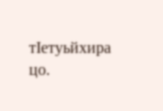тIетуьйхира цо.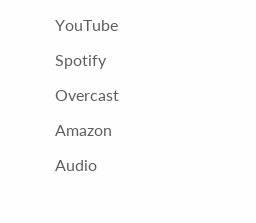YouTube

Spotify

Overcast

Amazon

Audio